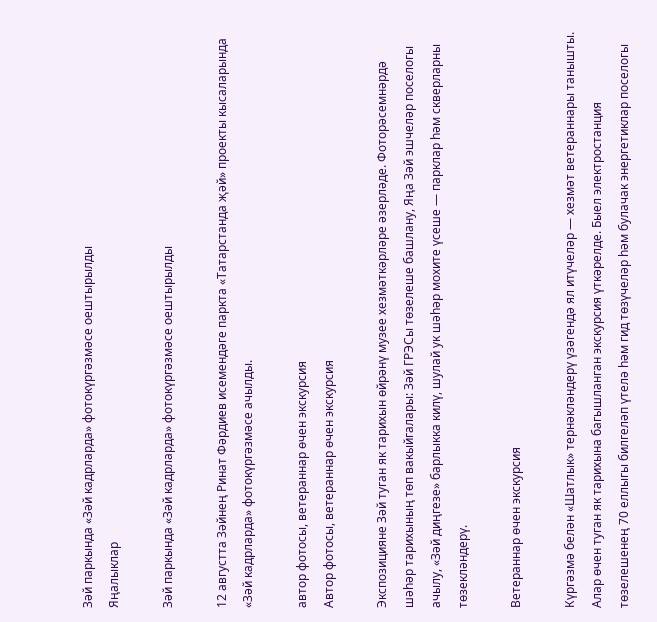Зәй паркында «Зәй кадрларда» фотокүргәзмәсе оештырылды
Яңалыклар

Зәй паркында «Зәй кадрларда» фотокүргәзмәсе оештырылды

12 августта Зәйнең Ринат Фәрдиев исемендәге паркта «Татарстанда җәй» проекты кысаларында «Зәй кадрларда» фотокүргәзмәсе ачылды.

автор фотосы, ветераннар өчен экскурсия
Автор фотосы, ветераннар өчен экскурсия

Экспозицияне Зәй туган як тарихын өйрәнү музее хезмәткәрләре әзерләде. Фоторәсемнәрдә шәһәр тарихының төп вакыйгалары: Зәй ГРЭСы төзелеше башлану, Яңа Зәй эшчеләр поселогы ачылу, «Зәй диңгезе» барлыкка килү, шулай ук шәһәр мохите үсеше — парклар һәм скверларны төзекләндерү.

Ветераннар өчен экскурсия

Күргәзмә белән «Шатлык» тернәкләндерү үзәгендә ял итүчеләр — хезмәт ветераннары танышты. Алар өчен туган як тарихына багышланган экскурсия үткәрелде. Быел электростанция төзелешенең 70 еллыгы билгеләп үтелә һәм гид төзүчеләр һәм булачак энергетиклар поселогы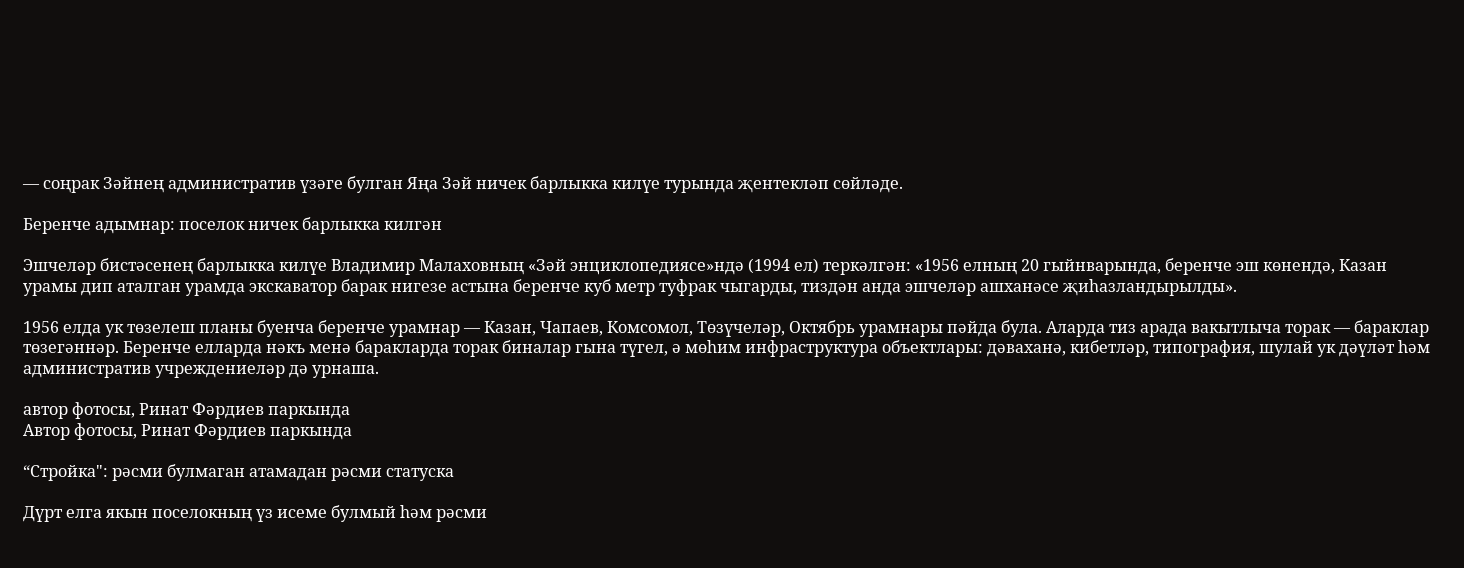— соңрак Зәйнең административ үзәге булган Яңа Зәй ничек барлыкка килүе турында җентекләп сөйләде.

Беренче адымнар: поселок ничек барлыкка килгән

Эшчеләр бистәсенең барлыкка килүе Владимир Малаховның «Зәй энциклопедиясе»ндә (1994 ел) теркәлгән: «1956 елның 20 гыйнварында, беренче эш көнендә, Казан урамы дип аталган урамда экскаватор барак нигезе астына беренче куб метр туфрак чыгарды, тиздән анда эшчеләр ашханәсе җиһазландырылды».

1956 елда ук төзелеш планы буенча беренче урамнар — Казан, Чапаев, Комсомол, Төзүчеләр, Октябрь урамнары пәйда була. Аларда тиз арада вакытлыча торак — бараклар төзегәннәр. Беренче елларда нәкъ менә баракларда торак биналар гына түгел, ә мөһим инфраструктура объектлары: дәваханә, кибетләр, типография, шулай ук дәүләт һәм административ учреждениеләр дә урнаша.

автор фотосы, Ринат Фәрдиев паркында
Автор фотосы, Ринат Фәрдиев паркында

“Стройка": рәсми булмаган атамадан рәсми статуска

Дүрт елга якын поселокның үз исеме булмый һәм рәсми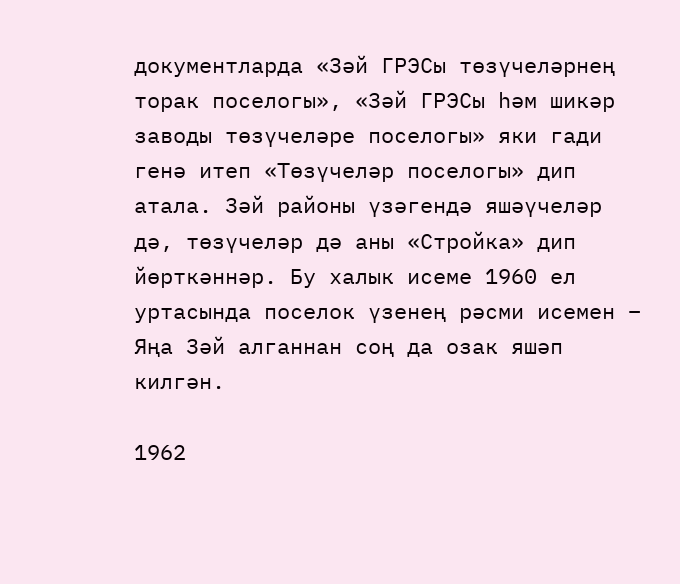документларда «Зәй ГРЭСы төзүчеләрнең торак поселогы», «Зәй ГРЭСы һәм шикәр заводы төзүчеләре поселогы» яки гади генә итеп «Төзүчеләр поселогы» дип атала. Зәй районы үзәгендә яшәүчеләр дә, төзүчеләр дә аны «Стройка» дип йөрткәннәр. Бу халык исеме 1960 ел уртасында поселок үзенең рәсми исемен – Яңа Зәй алганнан соң да озак яшәп килгән.

1962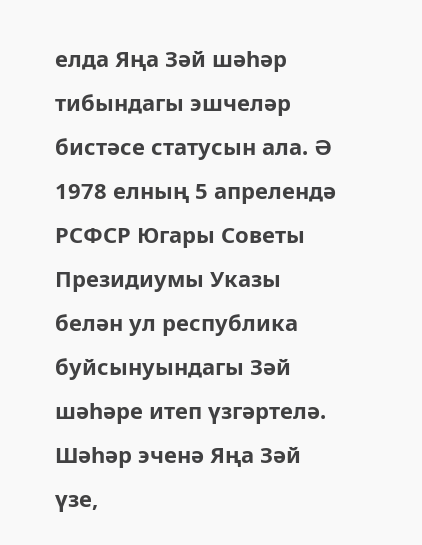елда Яңа Зәй шәһәр тибындагы эшчеләр бистәсе статусын ала. Ә 1978 елның 5 апрелендә РСФСР Югары Советы Президиумы Указы белән ул республика буйсынуындагы Зәй шәһәре итеп үзгәртелә. Шәһәр эченә Яңа Зәй үзе,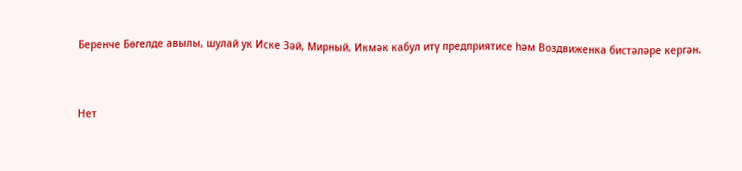Беренче Бөгелде авылы, шулай ук Иске Зәй, Мирный, Икмәк кабул итү предприятисе һәм Воздвиженка бистәләре кергән.


Нет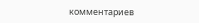комментариев